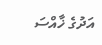އަދުގެ ޚާއްސަ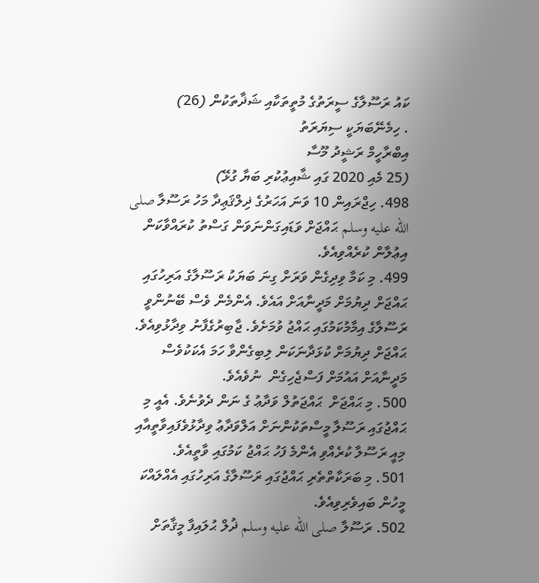ކައު ރަސޫލާގެ ސީރަތުގެ މުތީތަކާއި ޝަޛާތަކުން (26)
. ހިމެނޭބަޔަކީ ސިޔަރަތު
އިބްރާހީމް ރަޝީދު މޫސާ
(25 މެއި 2020 ގައި ޝާއިޢުކުރި ބަޔާ ގުޅޭ)
498. ހިޖްރައިން 10 ވަނަ އަހަރުގެ ޛިލްޤަޢިދާ މަހު ރަސޫލާ صلى الله عليه وسلم ޙައްޖަށް ވަޑައިގަންނަވަން ގަސްތު ކުރައްވާކަން އިޢުލާން ކުރެއްވިއެވެ.
499. މި ކަމާ ވިދިގެން ވަރަށް ގިނަ ބަޔަކު ރަސޫލާގެ އަރިހުގައި ޙައްޖަށް ދިޔުމަށް މަދީނާއަށް އައެވެ. އެންމެން ވެސް ބޭނުންވީ ރަސޫލާގެ އިމާމުކަމުގައި ޙައްޖު ވުމަށެވެ. ޖާބިރުގެފާނު ވިދާޅުވިއެވެ. ޙައްޖަށް ދިޔުމަށް ކުޅަދާނަކަން ލިބިގެންވާ ހަމަ އެކަކުވެސް މަދީނާއަށް އައުމަށް ފަސްޖެހިގެން  ނުވެއެވެ.
500. މި ޙައްޖަށް  ޙައްޖަތުލް ވަދާޢު ގެ ނަން ދެވުނެވެ. އެއީ މި ޙައްޖުގައި ރަސޫލާ މީސްތަކުންނަށް އަލްވަދާޢު ވިދާޅުވެފައިވާތީއާއި މިއީ ރަސޫލާ ކުރެއްވި އެންމެ ފަހު ޙައްޖު ކަމުގައި ވާތީއެވެ.
501. މި ބަރަކާތްތެރި ޙައްޖުގައި ރަސޫލާގެ އަރިހުގައި އެއްލައްކަ މީހުން ބައިވެރިވިއެވެ.
502. ރަސޫލާ صلى الله عليه وسلم ޛުލް ޙުލައިފާ މީޤާތަށް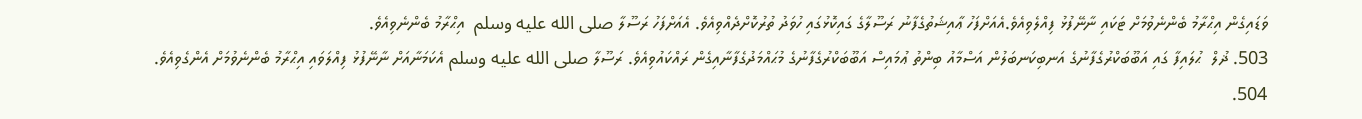ވަޑައިގެން އިޙްރާމު ބެންނެވުމަށް ޓަކައި ނާނޭފުޅު ފިއްލެވިއެވެ.އެއަށްފަހު ޢާއިޝަތުގެފާނު ރަސޫލާގެ ގައިކޮޅުގައި ހުވަދު ތުރުކޮށްދެއްވިއެވެ. އެއަށްފަހު ރަސޫލާ صلى الله عليه وسلم  އިޙްރާމު ބެންނެވިއެވެ.
503. ޛުލް  ޙުލައިފާ ގައި އަބޫބަކްރުގެފާނުގެ އަނބިކަނބަލުން އަސްމާއު ބިންތު ޢުމައިސް އަބޫބަކްރުގެފާނުގެ މުޙައްމަދުގެފާނާއިގެން ރައްކައުވިއެވެ. ރަސޫލާ صلى الله عليه وسلم އެކަމަނާއަށް ނާނޭފުޅު ފިއްލަވައި އިޙްރާމު ބެންނެވުމަށް އެންގެވިއެވެ.
504.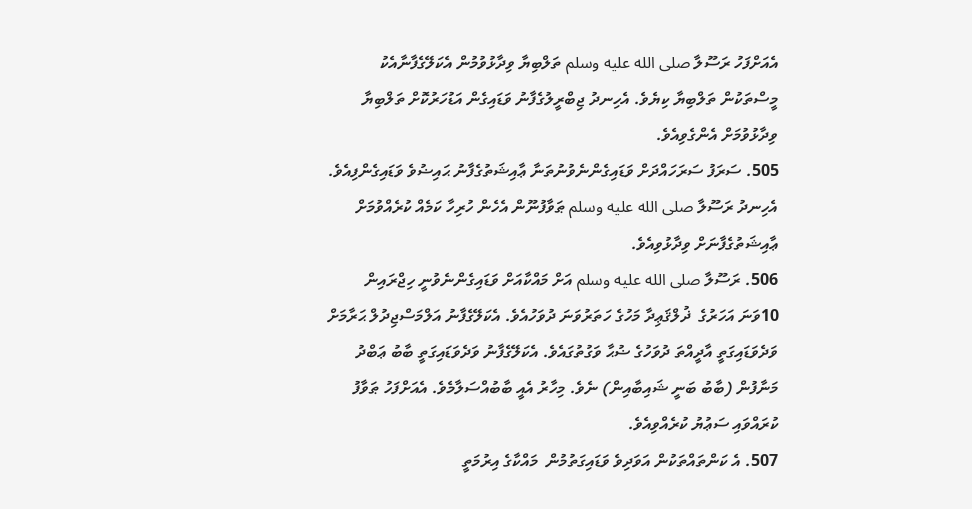އެއަށްފަހު ރަސޫލާ صلى الله عليه وسلم ތަލްބިޔާ ވިދާޅުވުމުން އެކަލޭގެފާނާއެކު މީސްތަކުން ތަލްބިޔާ ކިޔެވެ. އެހިނދު ޖިބްރީލުގެފާނު ވަޑައިގެން އަޑުހަރުކޮށް ތަލްބިޔާ ވިދާޅުވުމަށް އެންގެވިއެވެ.
505. ސަރަފު ސަރަހައްދަށް ވަޑައިގެންނެވުނުތަނާ ޢާއިޝަތުގެފާނު ޙައިޟުވެ ވަޑައިގެންފިއެވެ. އެހިނދު ރަސޫލާ صلى الله عليه وسلم ޠަވާފުނޫން އެހެން ހުރިހާ ކަމެއް ކުރެއްވުމަށް ޢާއިޝަތުގެފާނަށް ވިދާޅުވިއެވެ.
506. ރަސޫލާ صلى الله عليه وسلم އަށް މައްކާއަށް ވަޑައިގެންނެވުނީ ހިޖްރައިން 10ވަނަ އަހަރުގެ  ޛުލްޤަޢިދާ މަހުގެ ހަތަރުވަނަ ދުވަހުއެވެ. އެކަލޭގެފާނު އަލްމަސްޖިދުލް ޙަރާމަށް ވަދެވަޑައިގަތީ އާދީއްތަ ދުވަހުގެ ޟުޙާ ވަގުތުގައެވެ. އެކަލޭގެފާނު ވަދެވަޑައިގަތީ ބާބު ޢަބްދު މަނާފުން (ބާބު ބަނީ ޝައިބާއިން) ނެވެ. މިހާރު އެއީ ބާބުއްސަލާމެވެ. އެއަށްފަހު ޠަވާފު ކުރައްވައި ސަޢުޔު ކުރެއްވިއެވެ.
507. އެ ކަންތައްތަކުން އަވަދިވެ ވަޑައިގަތުމުން  މައްކާގެ އިރުމަތީ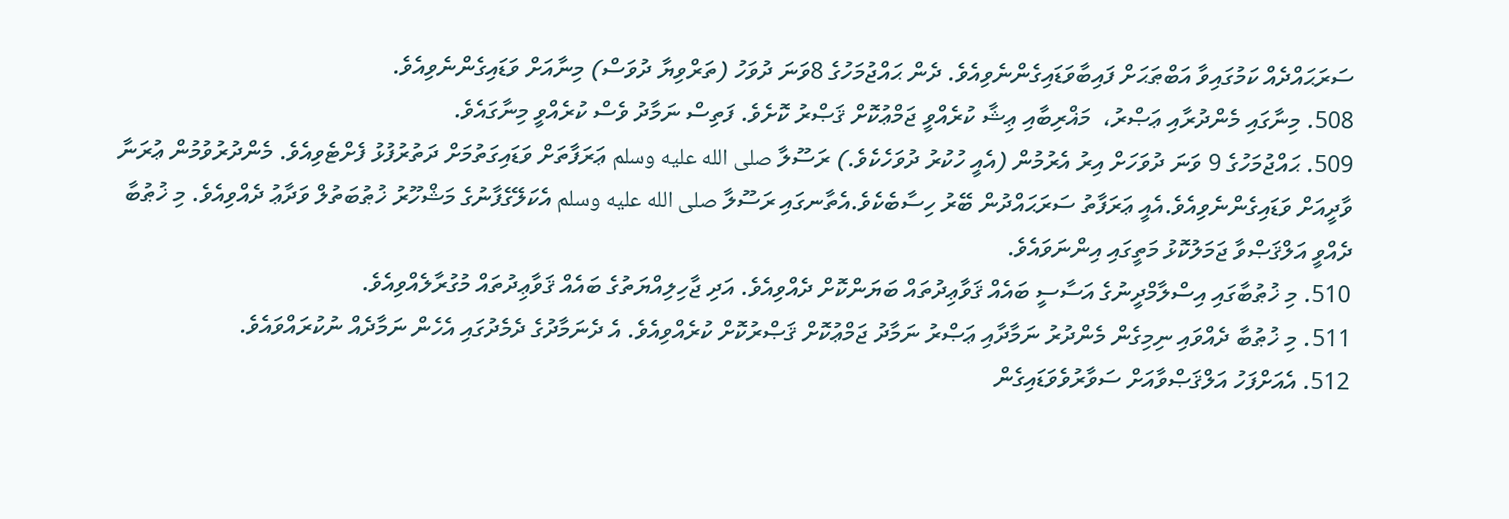ސަރަޙައްދެއް ކަމުގައިވާ އަބްޠަޙަށް ފައިބާވަޑައިގެންނެވިއެވެ. ދެން ޙައްޖުމަހުގެ 8ވަނަ ދުވަހު (ތަރްވިޔާ ދުވަސް) މިނާއަށް ވަޑައިގެންނެވިއެވެ.
508. މިނާގައި މެންދުރާއި ޢަޞްރު،  މަޣްރިބާއި ޢިޝާ ކުރެއްވީ ޖަމްޢުކޮށް ޤަޞްރު ކޮށެވެ. ފަތިސް ނަމާދު ވެސް ކުރެއްވީ މިނާގައެވެ.
509. ޙައްޖުމަހުގެ 9 ވަނަ ދުވަހަށް އިރު އެރުމުން (އެއީ ހުކުރު ދުވަހެކެވެ.) ރަސޫލާ صلى الله عليه وسلم ޢަރަފާތަށް ވަޑައިގަތުމަށް ދަތުރުފުޅު ފެށްޓެވިއެވެ. މެންދުރުވުމުން ޢުރަނާ ވާދީއަށް ވަޑައިގެންނެވިއެވެ.އެއީ ޢަރަފާތު ސަރަޙައްދުން ބޭރު ހިސާބެކެވެ.އެތާނގައި ރަސޫލާ صلى الله عليه وسلم އެކަލޭގެފާނުގެ މަޝްހޫރު ޚުޠުބަތުލް ވަދާޢު ދެއްވިއެވެ. މި ޚުޠުބާ ދެއްވީ އަލްޤަޞްވާ ޖަމަލުކޮޅު މަތީގައި އިންނަވައެވެ.
510. މި ޚުޠުބާގައި އިސްލާމްދީނުގެ އަސާސީ ބައެއް ޤަވާޢިދުތައް ބަޔަންކޮށް ދެއްވިއެވެ. އަދި ޖާހިލިއްޔަތުގެ ބައެއް ޤަވާޢިދުތައް މުގުރާލެއްވިއެވެ.
511. މި ޚުޠުބާ ދެއްވައި ނިމިގެން މެންދުރު ނަމާދާއި ޢަޞްރު ނަމާދު ޖަމްޢުކޮށް ޤަޞްރުކޮށް ކުރެއްވިއެވެ. އެ ދެނަމާދުގެ ދެމެދުގައި އެހެން ނަމާދެއް ނުކުރައްވައެވެ.
512. އެއަށްފަހު އަލްޤަޞްވާއަށް ސަވާރުވެވަޑައިގެން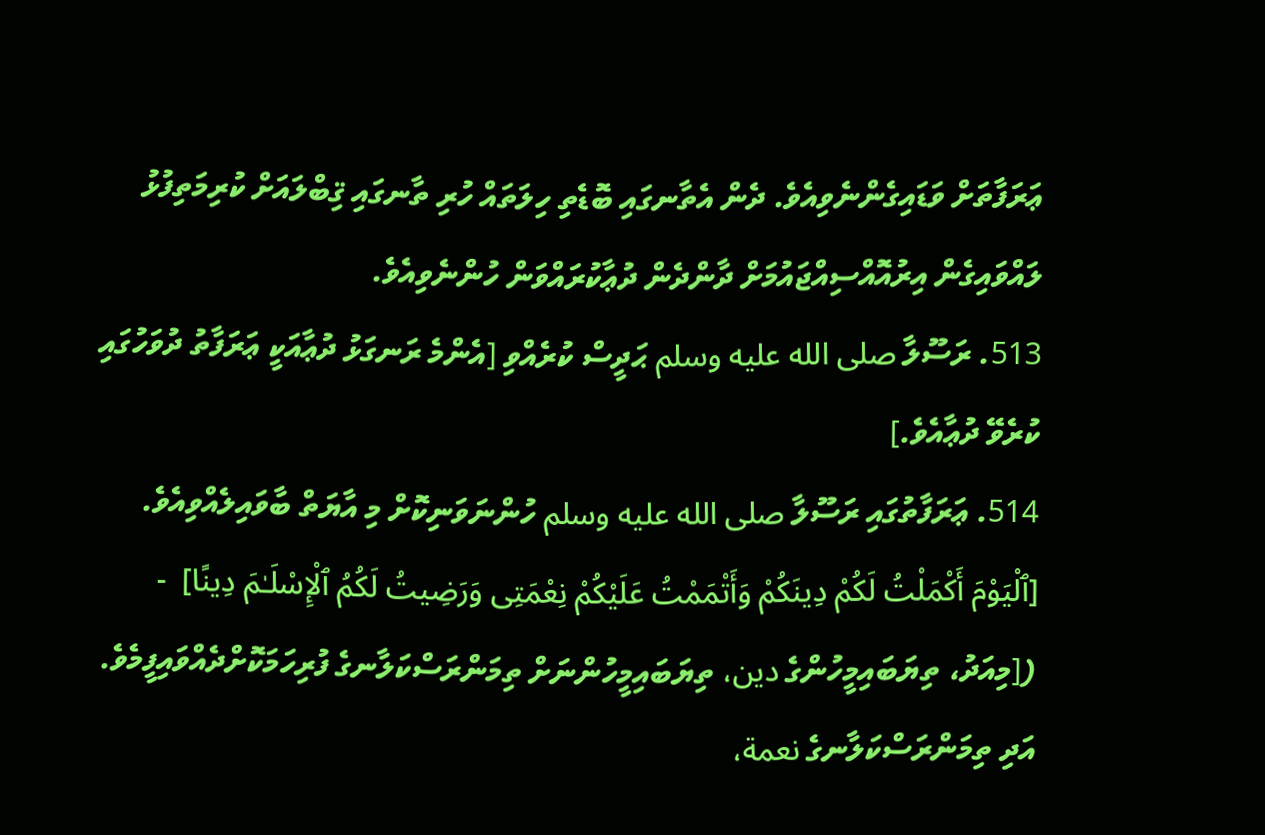ޢަރަފާތަށް ވަޑައިގެންނެވިއެވެ. ދެން އެތާނގައި ބޮޑެތި ހިލަތައް ހުރި ތާނގައި ޤިބްލައަށް ކުރިމަތިފުޅު ލައްވައިގެން އިރުއޮއްސިއްޖައުމަށް ދާންދެން ދުޢާކުރައްވަން ހުންނެވިއެވެ.
513. ރަސޫލާ صلى الله عليه وسلم ޙަދީސް ކުރެއްވި [އެންމެ ރަނގަޅު ދުޢާއަކީ ޢަރަފާތު ދުވަހުގައި ކުރެވޭ ދުޢާއެވެ.]
514. ޢަރަފާތުގައި ރަސޫލާ صلى الله عليه وسلم ހުންނަވަނިކޮށް މި އާޔަތް ބާވައިލެއްވިއެވެ. [ٱلْيَوْمَ أَكْمَلْتُ لَكُمْ دِينَكُمْ وَأَتْمَمْتُ عَلَيْكُمْ نِعْمَتِى وَرَضِيتُ لَكُمُ ٱلْإِسْلَـٰمَ دِينًا]  -  ([މިއަދު، ތިޔަބައިމީހުންގެ دين، ތިޔަބައިމީހުންނަށް ތިމަންރަސްކަލާނގެ ފުރިހަމަކޮށްދެއްވައިފީމެވެ. އަދި ތިމަންރަސްކަލާނގެ نعمة،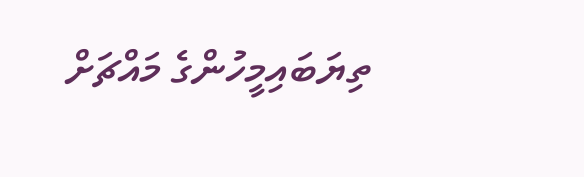ތިޔަބައިމީހުންގެ މައްޗަށް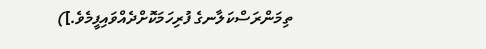ތިމަންރަސްކަލާނގެ ފުރިހަމަކޮށްދެއްވައިފީމެވެ.])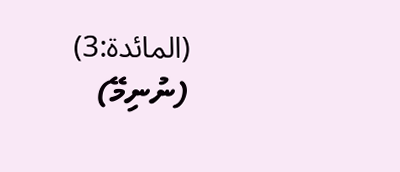(المائدة:3)
(ނުނިމޭ)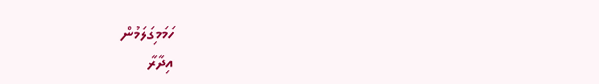ހަމަމިގަލަމުން
އިދާރާ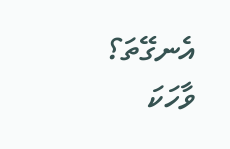އެނގޭތަ؟
ވާހަކަ